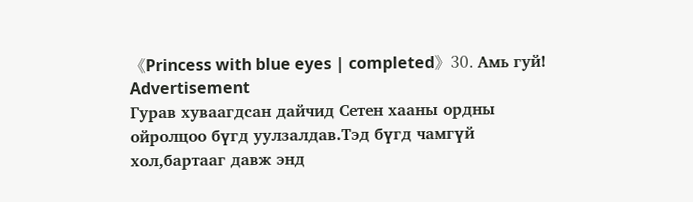《Princess with blue eyes | completed》30. Амь гуй!
Advertisement
Гурав хуваагдсан дайчид Сетен хааны ордны ойролцоо бүгд уулзалдав.Тэд бүгд чамгүй хол,бартааг давж энд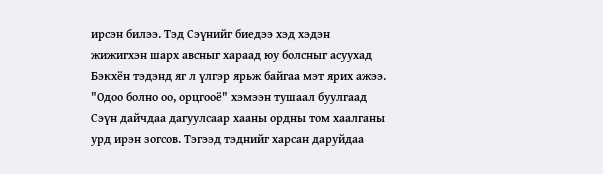ирсэн билээ. Тэд Сэүнийг биедээ хэд хэдэн жижигхэн шарх авсныг хараад юу болсныг асуухад Бэкхён тэдэнд яг л үлгэр ярьж байгаа мэт ярих ажээ.
"Одоо болно оо, орцгооё" хэмээн тушаал буулгаад Сэүн дайчдаа дагуулсаар хааны ордны том хаалганы урд ирэн зогсов. Тэгээд тэднийг харсан даруйдаа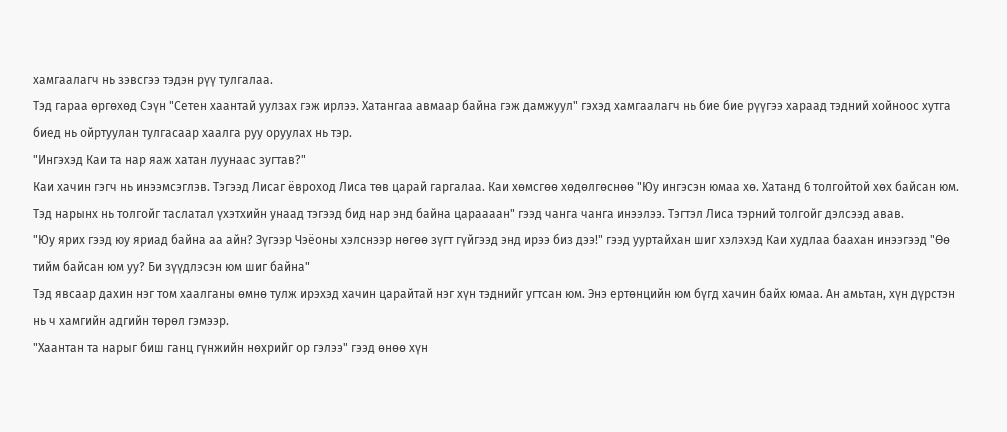хамгаалагч нь зэвсгээ тэдэн рүү тулгалаа.
Тэд гараа өргөхөд Сэүн "Сетен хаантай уулзах гэж ирлээ. Хатангаа авмаар байна гэж дамжуул" гэхэд хамгаалагч нь бие бие рүүгээ хараад тэдний хойноос хутга биед нь ойртуулан тулгасаар хаалга руу оруулах нь тэр.
"Ингэхэд Каи та нар яаж хатан луунаас зугтав?"
Каи хачин гэгч нь инээмсэглэв. Тэгээд Лисаг ёвроход Лиса төв царай гаргалаа. Каи хөмсгөө хөдөлгөснөө "Юу ингэсэн юмаа хө. Хатанд 6 толгойтой хөх байсан юм. Тэд нарынх нь толгойг таслатал үхэтхийн унаад тэгээд бид нар энд байна цараааан" гээд чанга чанга инээлээ. Тэгтэл Лиса тэрний толгойг дэлсээд авав.
"Юу ярих гээд юу яриад байна аа айн? Зүгээр Чэёоны хэлснээр нөгөө зүгт гүйгээд энд ирээ биз дээ!" гээд ууртайхан шиг хэлэхэд Каи худлаа баахан инээгээд "Өө тийм байсан юм уу? Би зүүдлэсэн юм шиг байна"
Тэд явсаар дахин нэг том хаалганы өмнө тулж ирэхэд хачин царайтай нэг хүн тэднийг угтсан юм. Энэ ертөнцийн юм бүгд хачин байх юмаа. Ан амьтан, хүн дүрстэн нь ч хамгийн адгийн төрөл гэмээр.
"Хаантан та нарыг биш ганц гүнжийн нөхрийг ор гэлээ" гээд өнөө хүн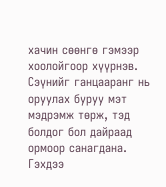хачин сөөнгө гэмээр хоолойгоор хүүрнэв.
Сэүнийг ганцааранг нь оруулах буруу мэт мэдрэмж төрж, тэд болдог бол дайраад ормоор санагдана. Гэхдээ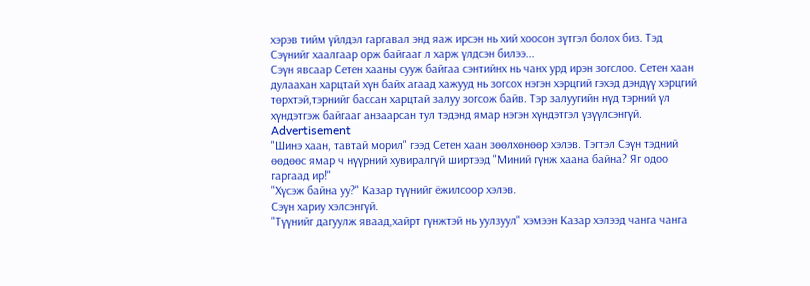хэрэв тийм үйлдэл гаргавал энд яаж ирсэн нь хий хоосон зүтгэл болох биз. Тэд Сэүнийг хаалгаар орж байгааг л харж үлдсэн билээ...
Сэүн явсаар Сетен хааны сууж байгаа сэнтийнх нь чанх урд ирэн зогслоо. Сетен хаан дулаахан харцтай хүн байх агаад хажууд нь зогсох нэгэн хэрцгий гэхэд дэндүү хэрцгий төрхтэй,тэрнийг бассан харцтай залуу зогсож байв. Тэр залуугийн нүд тэрний үл хүндэтгэж байгааг анзаарсан тул тэдэнд ямар нэгэн хүндэтгэл үзүүлсэнгүй.
Advertisement
"Шинэ хаан, тавтай морил" гээд Сетен хаан зөөлхөнөөр хэлэв. Тэгтэл Сэүн тэдний өөдөөс ямар ч нүүрний хувиралгүй ширтээд "Миний гүнж хаана байна? Яг одоо гаргаад ир!"
"Хүсэж байна уу?" Казар түүнийг ёжилсоор хэлэв.
Сэүн хариу хэлсэнгүй.
"Түүнийг дагуулж яваад,хайрт гүнжтэй нь уулзуул" хэмээн Казар хэлээд чанга чанга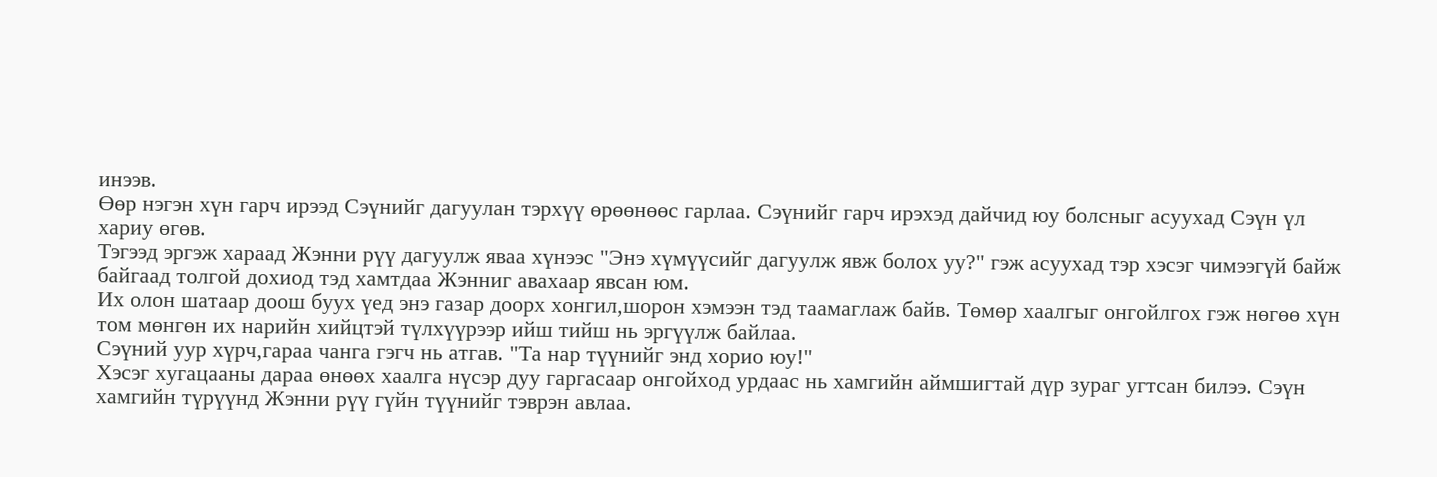инээв.
Өөр нэгэн хүн гарч ирээд Сэүнийг дагуулан тэрхүү өрөөнөөс гарлаа. Сэүнийг гарч ирэхэд дайчид юу болсныг асуухад Сэүн үл хариу өгөв.
Тэгээд эргэж хараад Жэнни рүү дагуулж яваа хүнээс "Энэ хүмүүсийг дагуулж явж болох уу?" гэж асуухад тэр хэсэг чимээгүй байж байгаад толгой дохиод тэд хамтдаа Жэнниг авахаар явсан юм.
Их олон шатаар доош буух үед энэ газар доорх хонгил,шорон хэмээн тэд таамаглаж байв. Төмөр хаалгыг онгойлгох гэж нөгөө хүн том мөнгөн их нарийн хийцтэй түлхүүрээр ийш тийш нь эргүүлж байлаа.
Сэүний уур хүрч,гараа чанга гэгч нь атгав. "Та нар түүнийг энд хорио юу!"
Хэсэг хугацааны дараа өнөөх хаалга нүсэр дуу гаргасаар онгойход урдаас нь хамгийн аймшигтай дүр зураг угтсан билээ. Сэүн хамгийн түрүүнд Жэнни рүү гүйн түүнийг тэврэн авлаа.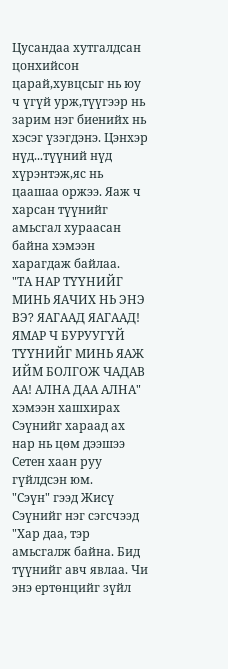Цусандаа хутгалдсан цонхийсон царай,хувцсыг нь юу ч үгүй урж,түүгээр нь зарим нэг биенийх нь хэсэг үзэгдэнэ. Цэнхэр нүд...түүний нүд хүрэнтэж,яс нь цаашаа оржээ. Яаж ч харсан түүнийг амьсгал хураасан байна хэмээн харагдаж байлаа.
"ТА НАР ТҮҮНИЙГ МИНЬ ЯАЧИХ НЬ ЭНЭ ВЭ? ЯАГААД ЯАГААД! ЯМАР Ч БУРУУГҮЙ ТҮҮНИЙГ МИНЬ ЯАЖ ИЙМ БОЛГОЖ ЧАДАВ АА! АЛНА ДАА АЛНА" хэмээн хашхирах Сэүнийг хараад ах нар нь цөм дээшээ Сетен хаан руу гүйлдсэн юм.
"Сэүн" гээд Жисү Сэүнийг нэг сэгсчээд "Хар даа, тэр амьсгалж байна. Бид түүнийг авч явлаа. Чи энэ ертөнцийг зүйл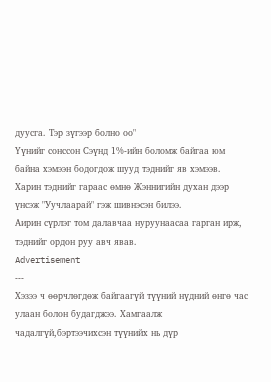дуусга. Тэр зүгээр болно оо"
Үүнийг сонссон Сэүнд 1%-ийн боломж байгаа юм байна хэмээн бодогдож шууд тэднийг яв хэмээв. Харин тэднийг гараас өмнө Жэннигийн духан дээр үнсэж "Уучлаарай" гэж шивнэсэн билээ.
Аирин сүрлэг том далавчаа нуруунаасаа гарган ирж, тэднийг ордон руу авч явав.
Advertisement
---
Хэзээ ч өөрчлөгдөж байгаагүй түүний нүдний өнгө час улаан болон будагджээ. Хамгаалж чадалгүй,бэртээчихсэн түүнийх нь дүр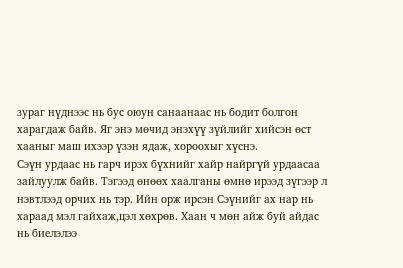зураг нүднээс нь бус оюун санаанаас нь бодит болгон харагдаж байв. Яг энэ мөчид энэхүү зүйлийг хийсэн өст хааныг маш ихээр үзэн ядаж, хороохыг хүснэ.
Сэүн урдаас нь гарч ирэх бүхнийг хайр найргүй урдаасаа зайлуулж байв. Тэгээд өнөөх хаалганы өмнө ирээд зүгээр л нэвтлээд орчих нь тэр. Ийн орж ирсэн Сэүнийг ах нар нь хараад мэл гайхаж,цэл хөхрөв. Хаан ч мөн айж буй айдас нь биелэлээ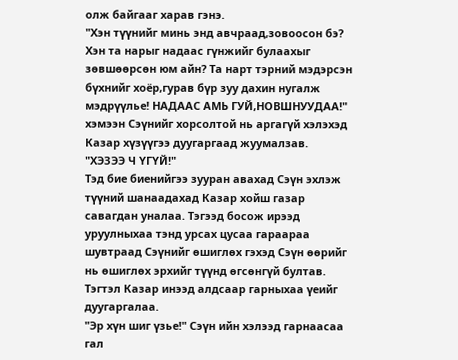олж байгааг харав гэнэ.
"Хэн түүнийг минь энд авчраад,зовоосон бэ? Хэн та нарыг надаас гүнжийг булаахыг зөвшөөрсөн юм айн? Та нарт тэрний мэдэрсэн бүхнийг хоёр,гурав бүр зуу дахин нугалж мэдрүүлье! НАДААС АМЬ ГУЙ,НОВШНУУДАА!" хэмээн Сэүнийг хорсолтой нь аргагүй хэлэхэд Казар хүзүүгээ дуугаргаад жуумалзав.
"ХЭЗЭЭ Ч ҮГҮЙ!"
Тэд бие биенийгээ зууран авахад Сэүн эхлэж түүний шанаадахад Казар хойш газар савагдан уналаа. Тэгээд босож ирээд уруулныхаа тэнд урсах цусаа гараараа шувтраад Сэүнийг өшиглөх гэхэд Сэүн өөрийг нь өшиглөх эрхийг түүнд өгсөнгүй бултав. Тэгтэл Казар инээд алдсаар гарныхаа үеийг дуугаргалаа.
"Эр хүн шиг үзье!" Сэүн ийн хэлээд гарнаасаа гал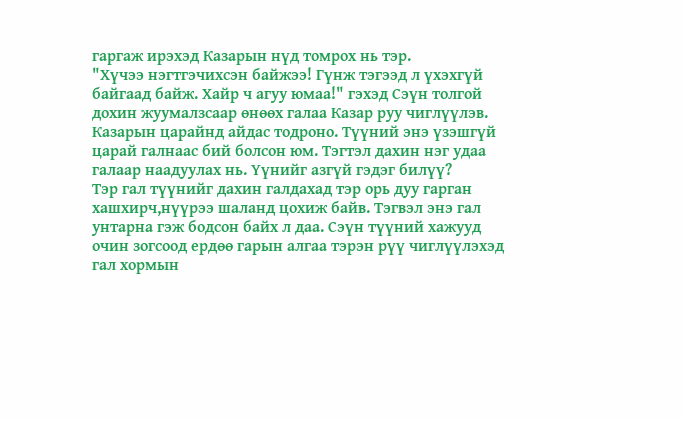гаргаж ирэхэд Казарын нүд томрох нь тэр.
"Хүчээ нэгтгэчихсэн байжээ! Гүнж тэгээд л үхэхгүй байгаад байж. Хайр ч агуу юмаа!" гэхэд Сэүн толгой дохин жуумалзсаар өнөөх галаа Казар руу чиглүүлэв.
Казарын царайнд айдас тодроно. Түүний энэ үзэшгүй царай галнаас бий болсон юм. Тэгтэл дахин нэг удаа галаар наадуулах нь. Үүнийг азгүй гэдэг билүү?
Тэр гал түүнийг дахин галдахад тэр орь дуу гарган хашхирч,нүүрээ шаланд цохиж байв. Тэгвэл энэ гал унтарна гэж бодсон байх л даа. Сэүн түүний хажууд очин зогсоод ердөө гарын алгаа тэрэн рүү чиглүүлэхэд гал хормын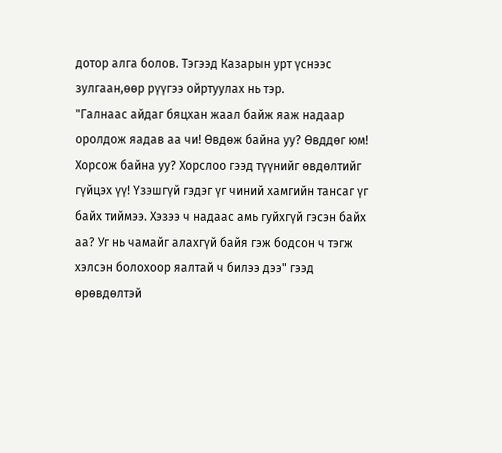дотор алга болов. Тэгээд Казарын урт үснээс зулгаан,өөр рүүгээ ойртуулах нь тэр.
"Галнаас айдаг бяцхан жаал байж яаж надаар оролдож яадав аа чи! Өвдөж байна уу? Өвддөг юм! Хорсож байна уу? Хорслоо гээд түүнийг өвдөлтийг гүйцэх үү! Үзэшгүй гэдэг үг чиний хамгийн тансаг үг байх тиймээ. Хэзээ ч надаас амь гуйхгүй гэсэн байх аа? Уг нь чамайг алахгүй байя гэж бодсон ч тэгж хэлсэн болохоор яалтай ч билээ дээ" гээд өрөвдөлтэй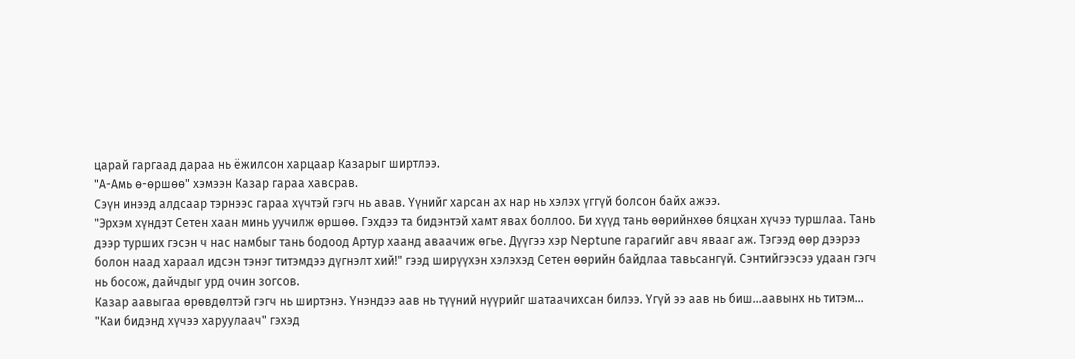царай гаргаад дараа нь ёжилсон харцаар Казарыг ширтлээ.
"А-Амь ө-өршөө" хэмээн Казар гараа хавсрав.
Сэүн инээд алдсаар тэрнээс гараа хүчтэй гэгч нь авав. Үүнийг харсан ах нар нь хэлэх үггүй болсон байх ажээ.
"Эрхэм хүндэт Сетен хаан минь уучилж өршөө. Гэхдээ та бидэнтэй хамт явах боллоо. Би хүүд тань өөрийнхөө бяцхан хүчээ туршлаа. Тань дээр турших гэсэн ч нас намбыг тань бодоод Артур хаанд аваачиж өгье. Дүүгээ хэр Neptune гарагийг авч явааг аж. Тэгээд өөр дээрээ болон наад хараал идсэн тэнэг титэмдээ дүгнэлт хий!" гээд ширүүхэн хэлэхэд Сетен өөрийн байдлаа тавьсангүй. Сэнтийгээсээ удаан гэгч нь босож, дайчдыг урд очин зогсов.
Казар аавыгаа өрөвдөлтэй гэгч нь ширтэнэ. Үнэндээ аав нь түүний нүүрийг шатаачихсан билээ. Үгүй ээ аав нь биш...аавынх нь титэм...
"Каи бидэнд хүчээ харуулаач" гэхэд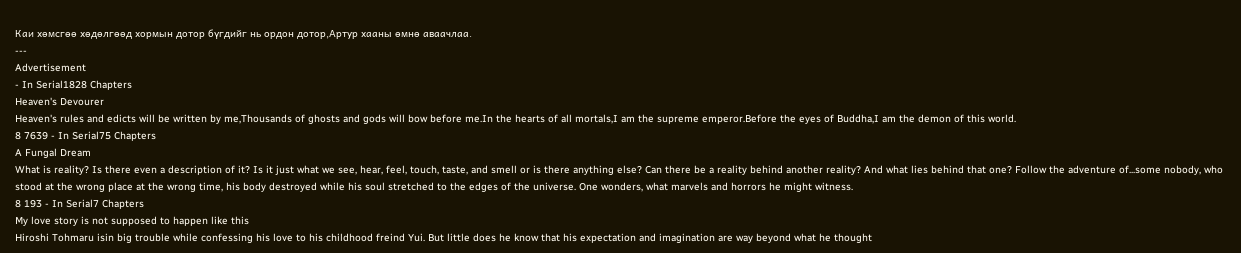Каи хөмсгөө хөдөлгөөд хормын дотор бүгдийг нь ордон дотор,Артур хааны өмнө аваачлаа.
---
Advertisement
- In Serial1828 Chapters
Heaven's Devourer
Heaven's rules and edicts will be written by me,Thousands of ghosts and gods will bow before me.In the hearts of all mortals,I am the supreme emperor.Before the eyes of Buddha,I am the demon of this world.
8 7639 - In Serial75 Chapters
A Fungal Dream
What is reality? Is there even a description of it? Is it just what we see, hear, feel, touch, taste, and smell or is there anything else? Can there be a reality behind another reality? And what lies behind that one? Follow the adventure of...some nobody, who stood at the wrong place at the wrong time, his body destroyed while his soul stretched to the edges of the universe. One wonders, what marvels and horrors he might witness.
8 193 - In Serial7 Chapters
My love story is not supposed to happen like this
Hiroshi Tohmaru isin big trouble while confessing his love to his childhood freind Yui. But little does he know that his expectation and imagination are way beyond what he thought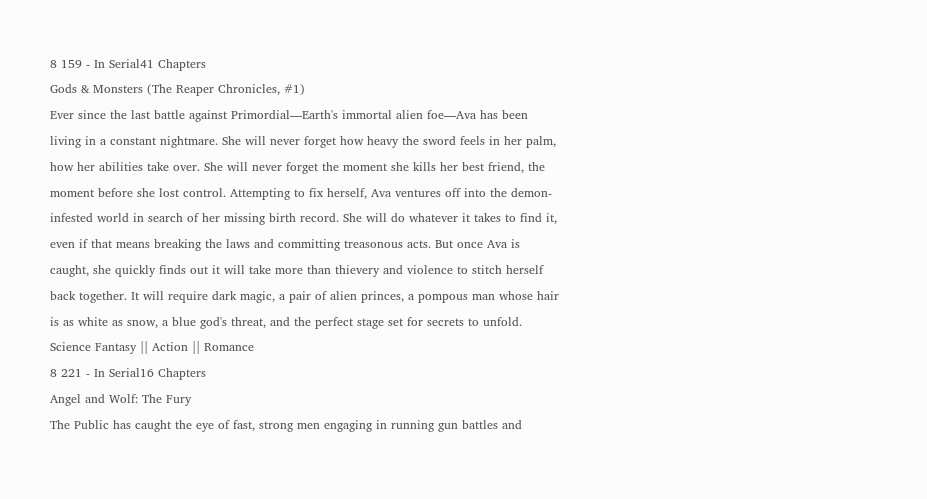8 159 - In Serial41 Chapters
Gods & Monsters (The Reaper Chronicles, #1)
Ever since the last battle against Primordial—Earth's immortal alien foe—Ava has been living in a constant nightmare. She will never forget how heavy the sword feels in her palm, how her abilities take over. She will never forget the moment she kills her best friend, the moment before she lost control. Attempting to fix herself, Ava ventures off into the demon-infested world in search of her missing birth record. She will do whatever it takes to find it, even if that means breaking the laws and committing treasonous acts. But once Ava is caught, she quickly finds out it will take more than thievery and violence to stitch herself back together. It will require dark magic, a pair of alien princes, a pompous man whose hair is as white as snow, a blue god's threat, and the perfect stage set for secrets to unfold. Science Fantasy || Action || Romance
8 221 - In Serial16 Chapters
Angel and Wolf: The Fury
The Public has caught the eye of fast, strong men engaging in running gun battles and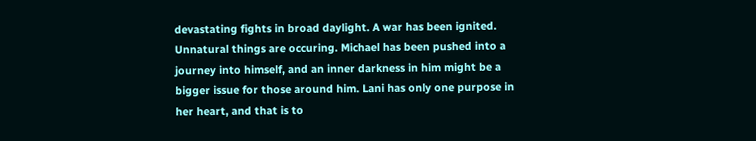devastating fights in broad daylight. A war has been ignited. Unnatural things are occuring. Michael has been pushed into a journey into himself, and an inner darkness in him might be a bigger issue for those around him. Lani has only one purpose in her heart, and that is to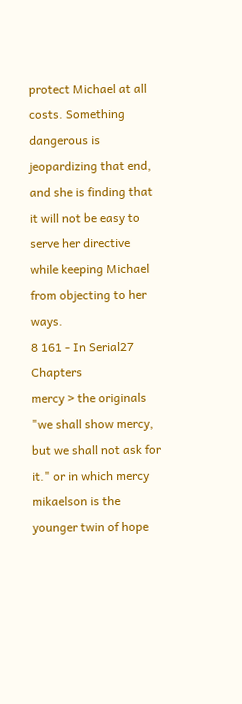protect Michael at all costs. Something dangerous is jeopardizing that end, and she is finding that it will not be easy to serve her directive while keeping Michael from objecting to her ways.
8 161 - In Serial27 Chapters
mercy > the originals
"we shall show mercy, but we shall not ask for it." or in which mercy mikaelson is the younger twin of hope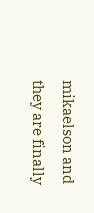mikaelson and they are finally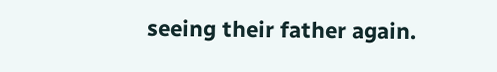seeing their father again.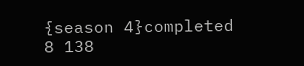{season 4}completed
8 138